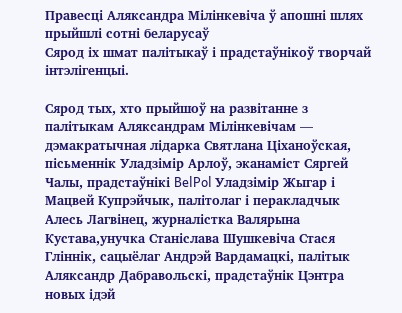Правесці Аляксандра Мілінкевіча ў апошні шлях прыйшлі сотні беларусаў
Сярод іх шмат палітыкаў і прадстаўнікоў творчай інтэлігенцыі.

Сярод тых, хто прыйшоў на развітанне з палітыкам Аляксандрам Мілінкевічам — дэмакратычная лідарка Святлана Ціханоўская, пісьменнік Уладзімір Арлоў, эканаміст Сяргей Чалы, прадстаўнікі BelPol Уладзімір Жыгар і Мацвей Купрэйчык, палітолаг і перакладчык Алесь Лагвінец, журналістка Валярына Кустава,унучка Станіслава Шушкевіча Стася Гліннік, сацыёлаг Андрэй Вардамацкі, палітык Аляксандр Дабравольскі, прадстаўнік Цэнтра новых ідэй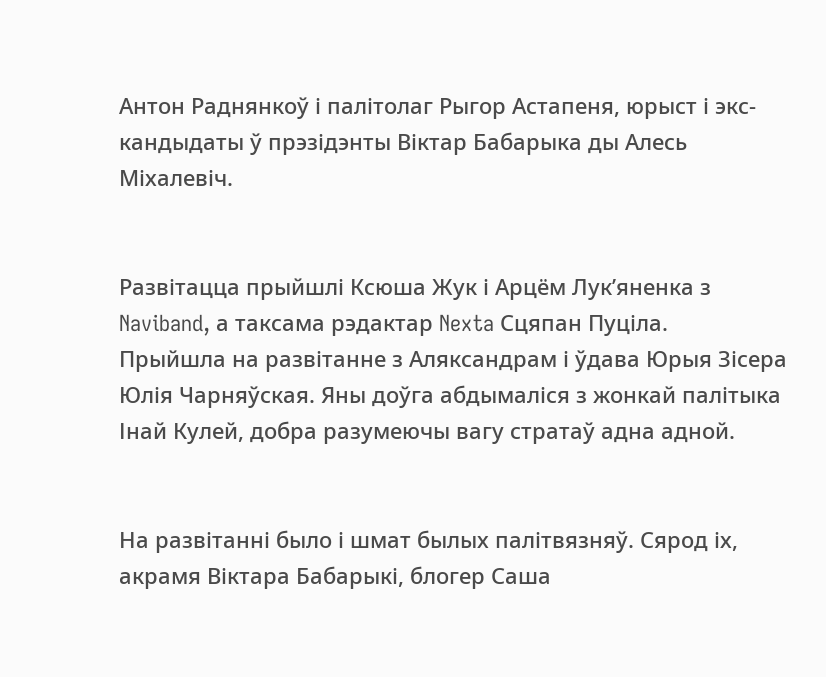Антон Раднянкоў і палітолаг Рыгор Астапеня, юрыст і экс-кандыдаты ў прэзідэнты Віктар Бабарыка ды Алесь Міхалевіч.


Развітацца прыйшлі Ксюша Жук і Арцём Лук’яненка з Naviband, а таксама рэдактар Nexta Сцяпан Пуціла.
Прыйшла на развітанне з Аляксандрам і ўдава Юрыя Зісера Юлія Чарняўская. Яны доўга абдымаліся з жонкай палітыка Інай Кулей, добра разумеючы вагу стратаў адна адной.


На развітанні было і шмат былых палітвязняў. Сярод іх, акрамя Віктара Бабарыкі, блогер Саша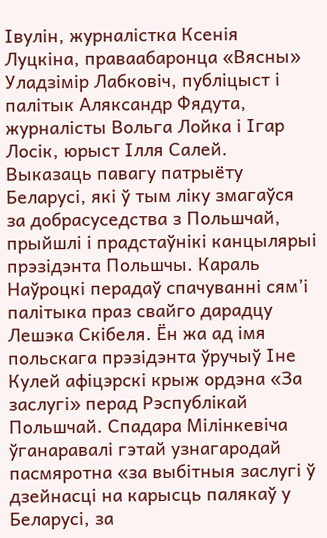Івулін, журналістка Ксенія Луцкіна, праваабаронца «Вясны» Уладзімір Лабковіч, публіцыст і палітык Аляксандр Фядута, журналісты Вольга Лойка і Ігар Лосік, юрыст Ілля Салей.
Выказаць павагу патрыёту Беларусі, які ў тым ліку змагаўся за добрасуседства з Польшчай, прыйшлі і прадстаўнікі канцылярыі прэзідэнта Польшчы. Караль Наўроцкі перадаў спачуванні сям’і палітыка праз свайго дарадцу Лешэка Скібеля. Ён жа ад імя польскага прэзідэнта ўручыў Іне Кулей афіцэрскі крыж ордэна «За заслугі» перад Рэспублікай Польшчай. Спадара Мілінкевіча ўганаравалі гэтай узнагародай пасмяротна «за выбітныя заслугі ў дзейнасці на карысць палякаў у Беларусі, за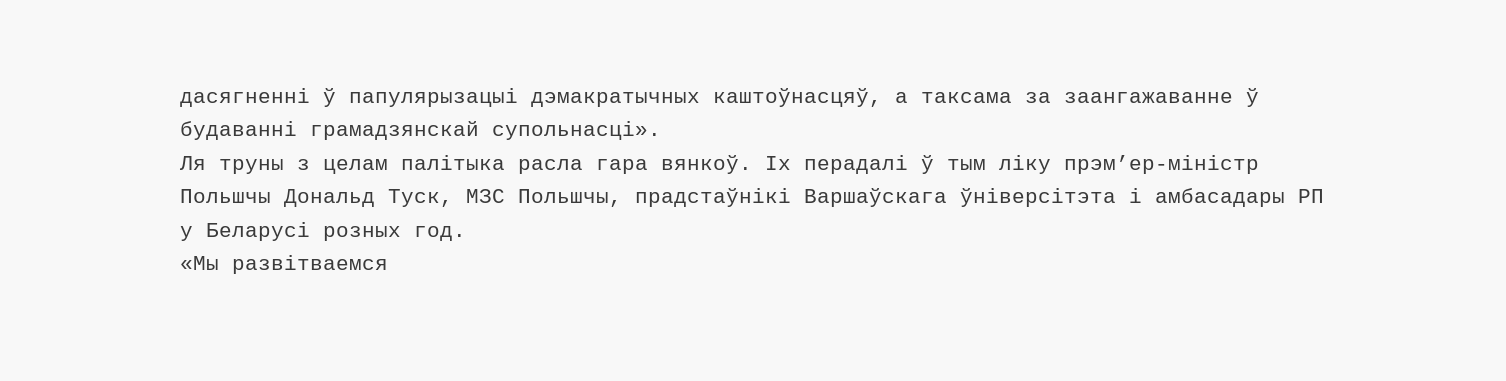дасягненні ў папулярызацыі дэмакратычных каштоўнасцяў, а таксама за заангажаванне ў будаванні грамадзянскай супольнасці».
Ля труны з целам палітыка расла гара вянкоў. Іх перадалі ў тым ліку прэм’ер-міністр Польшчы Дональд Туск, МЗС Польшчы, прадстаўнікі Варшаўскага ўніверсітэта і амбасадары РП у Беларусі розных год.
«Мы развітваемся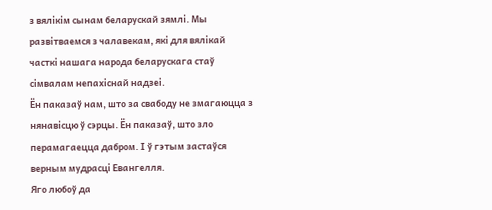з вялікім сынам беларускай зямлі. Мы развітваемся з чалавекам, які для вялікай часткі нашага народа беларускага стаў сімвалам непахіснай надзеі.
Ён паказаў нам, што за свабоду не змагаюцца з нянавісцю ў сэрцы. Ён паказаў, што зло перамагаецца дабром. І ў гэтым застаўся верным мудрасці Евангелля.
Яго любоў да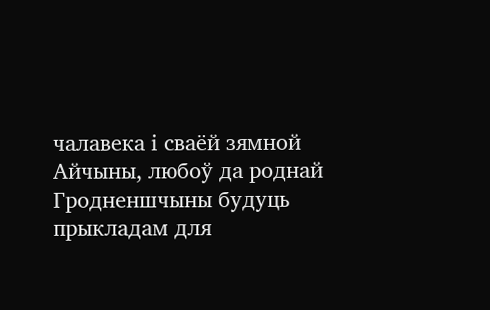чалавека і сваёй зямной Айчыны, любоў да роднай Гродненшчыны будуць прыкладам для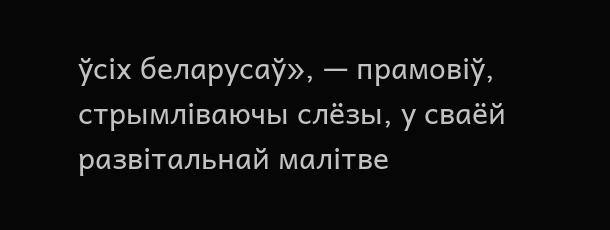ўсіх беларусаў», — прамовіў, стрымліваючы слёзы, у сваёй развітальнай малітве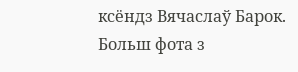ксёндз Вячаслаў Барок.
Больш фота з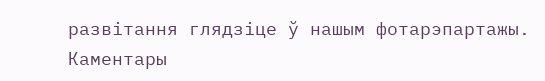развітання глядзіце ў нашым фотарэпартажы.
Каментары